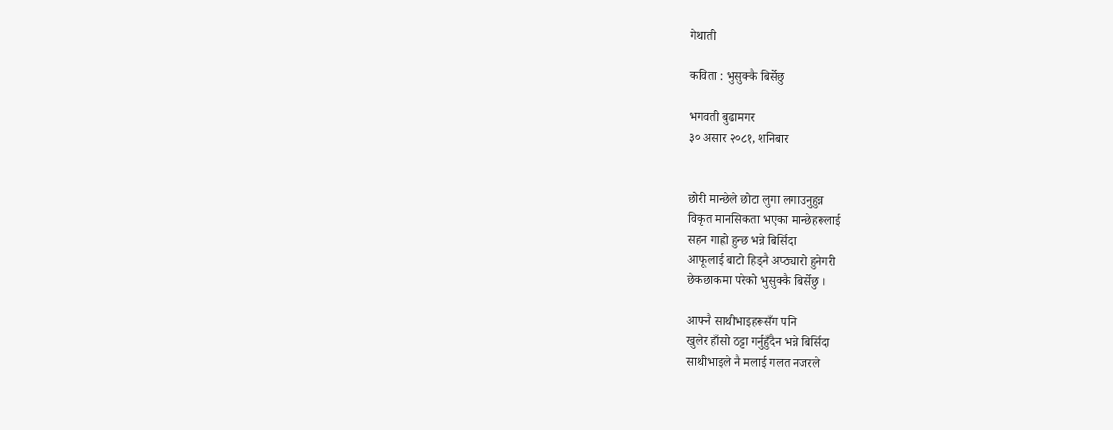गेथाती

कविता : भुसुक्कै बिर्सेछु

भगवती बुढामगर
३० असार २०८१, शनिबार


छोरी मान्छेले छोटा लुगा लगाउनुहुन्न
विकृत मानसिकता भएका मान्छेहरूलाई
सहन गाह्रो हुन्छ भन्ने बिर्सिदा
आफूलाई बाटो हिड्नै अप्ठ्यारो हुनेगरी
छेकछाकमा परेको भुसुक्कै बिर्सेछु ।

आफ्नै साथीभाइहरूसँग पनि
खुलेर हाँसो ठट्टा गर्नुहुँदैन भन्ने बिर्सिदा
साथीभाइले नै मलाई गलत नजरले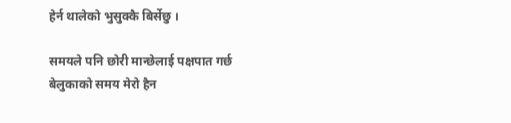हेर्न थालेको भुसुक्कै बिर्सेछु ।

समयले पनि छोरी मान्छेलाई पक्षपात गर्छ
बेलुकाको समय मेरो हैन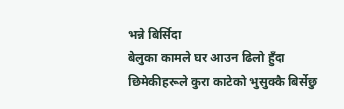भन्ने बिर्सिदा
बेलुका कामले घर आउन ढिलो हुँदा
छिमेकीहरूले कुरा काटेको भुसुक्कै बिर्सेछु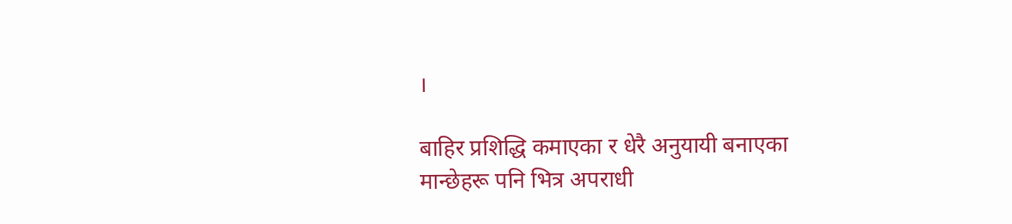।

बाहिर प्रशिद्धि कमाएका र धेरै अनुयायी बनाएका
मान्छेहरू पनि भित्र अपराधी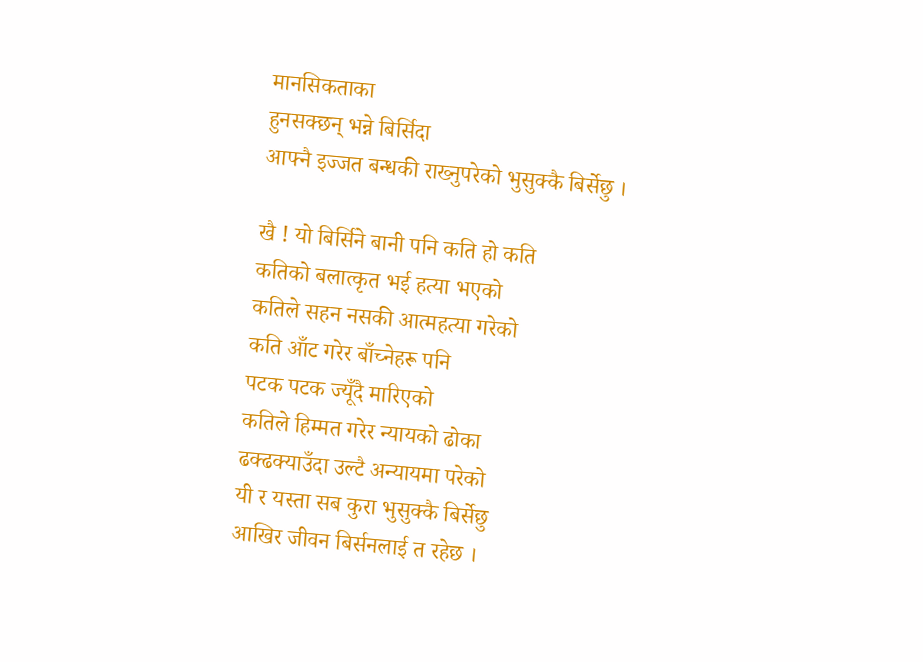मानसिकताका
हुनसक्छन् भन्ने बिर्सिदा
आफ्नै इज्जत बन्धकी राख्नुपरेको भुसुक्कै बिर्सेछु ।

खै ! यो बिर्सिने बानी पनि कति हो कति
कतिको बलात्कृत भई हत्या भएको
कतिले सहन नसकी आत्महत्या गरेको
कति आँट गरेर बाँच्नेहरू पनि
पटक पटक ज्यूँदै मारिएको
कतिले हिम्मत गरेर न्यायको ढोका
ढक्ढक्याउँदा उल्टै अन्यायमा परेको
यी र यस्ता सब कुरा भुसुक्कै बिर्सेछु
आखिर जीवन बिर्सनलाई त रहेछ ।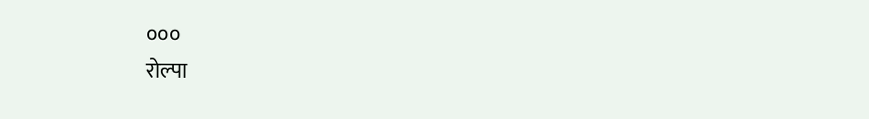०००
रोल्पा